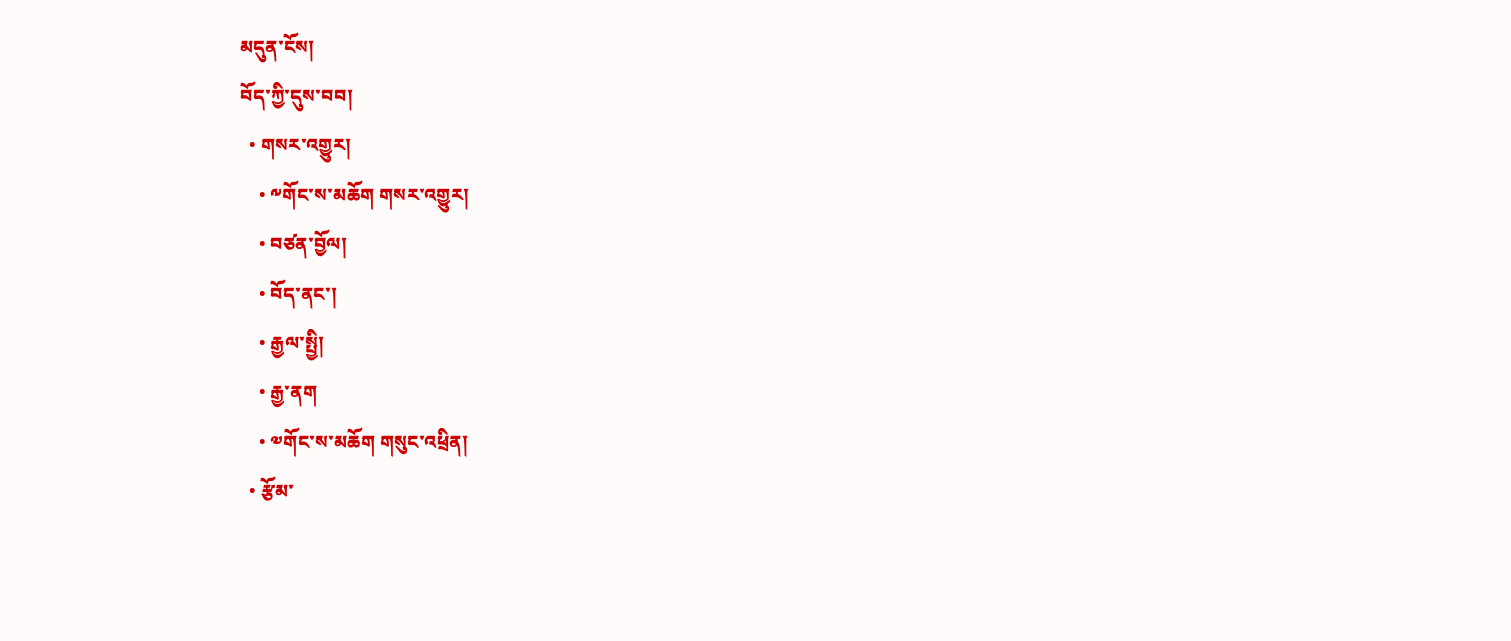མདུན་ངོས།
བོད་ཀྱི་དུས་བབ།
  • གསར་འགྱུར།
    • ༸གོང་ས་མཆོག གསར་འགྱུར།
    • བཙན་བྱོལ།
    • བོད་ནང་།
    • རྒྱལ་སྤྱི།
    • རྒྱ་ནག
    • ༧གོང་ས་མཆོག གསུང་འཕྲིན།
  • རྩོམ་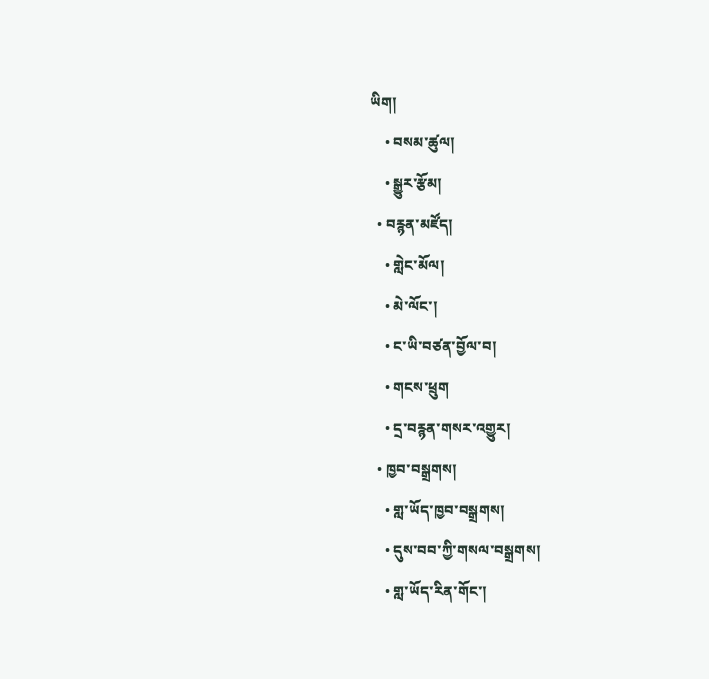ཡིག།
    • བསམ་ཚུལ།
    • སྒྱུར་རྩོམ།
  • བརྙན་མཛོད།
    • གླེང་མོལ།
    • མེ་ལོང་།
    • ང་ཡི་བཙན་བྱོལ་བ།
    • གངས་ཕྲུག
    • དྲ་བརྙན་གསར་འགྱུར།
  • ཁྱབ་བསྒྲགས།
    • གླ་ཡོད་ཁྱབ་བསྒྲགས།
    • དུས་བབ་ཀྱི་གསལ་བསྒྲགས།
    • གླ་ཡོད་རིན་གོང་།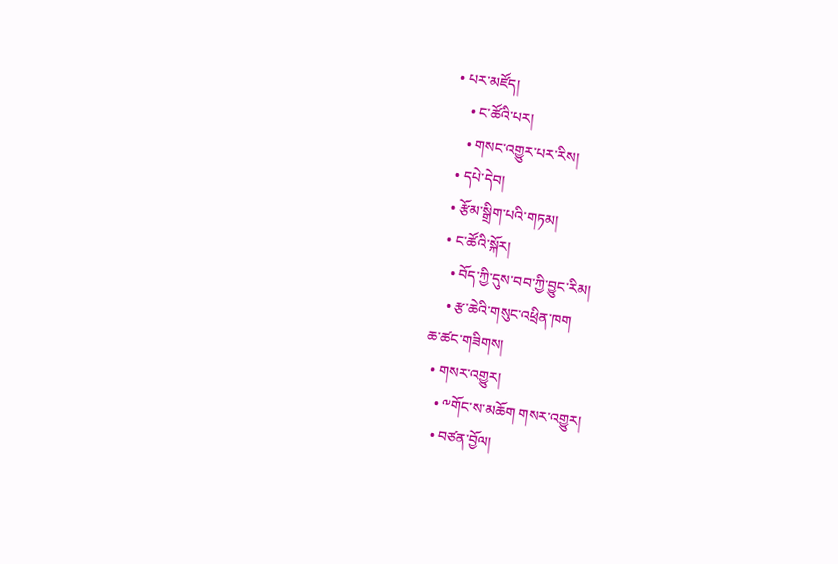• པར་མཛོད།
    • ང་ཚོའི་པར།
    • གསང་འགྱུར་པར་རིས།
  • དཔེ་དེབ།
  • རྩོམ་སྒྲིག་པའི་གཏམ།
  • ང་ཚོའི་སྐོར།
    • བོད་ཀྱི་དུས་བབ་ཀྱི་བྱུང་རིམ།
    • རྩ་ཆེའི་གསུང་འཕྲིན་ཁག
ཆ་ཚང་གཟིགས།
  • གསར་འགྱུར།
    • ༸གོང་ས་མཆོག གསར་འགྱུར།
    • བཙན་བྱོལ།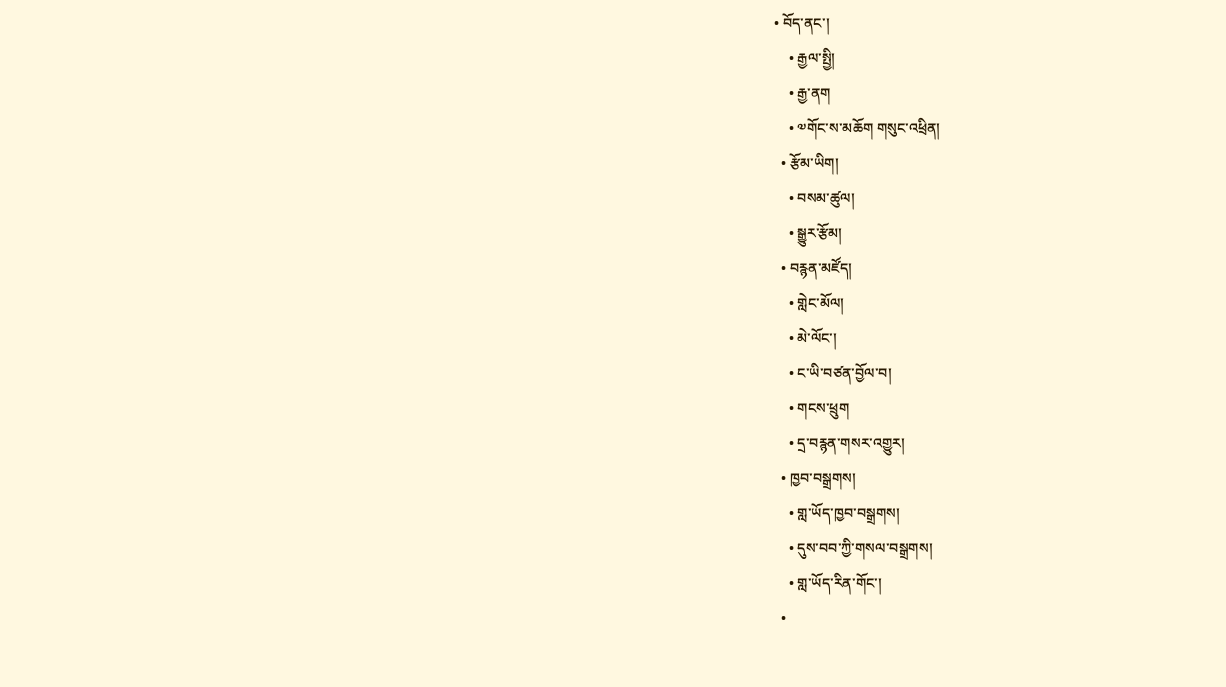• བོད་ནང་།
    • རྒྱལ་སྤྱི།
    • རྒྱ་ནག
    • ༧གོང་ས་མཆོག གསུང་འཕྲིན།
  • རྩོམ་ཡིག།
    • བསམ་ཚུལ།
    • སྒྱུར་རྩོམ།
  • བརྙན་མཛོད།
    • གླེང་མོལ།
    • མེ་ལོང་།
    • ང་ཡི་བཙན་བྱོལ་བ།
    • གངས་ཕྲུག
    • དྲ་བརྙན་གསར་འགྱུར།
  • ཁྱབ་བསྒྲགས།
    • གླ་ཡོད་ཁྱབ་བསྒྲགས།
    • དུས་བབ་ཀྱི་གསལ་བསྒྲགས།
    • གླ་ཡོད་རིན་གོང་།
  •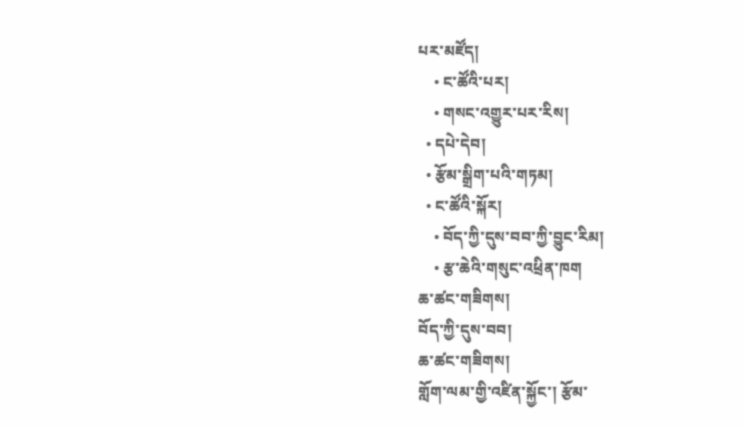པར་མཛོད།
    • ང་ཚོའི་པར།
    • གསང་འགྱུར་པར་རིས།
  • དཔེ་དེབ།
  • རྩོམ་སྒྲིག་པའི་གཏམ།
  • ང་ཚོའི་སྐོར།
    • བོད་ཀྱི་དུས་བབ་ཀྱི་བྱུང་རིམ།
    • རྩ་ཆེའི་གསུང་འཕྲིན་ཁག
ཆ་ཚང་གཟིགས།
བོད་ཀྱི་དུས་བབ།
ཆ་ཚང་གཟིགས།
གློག་ལམ་གྱི་འཛིན་སྐྱོང་། རྩོམ་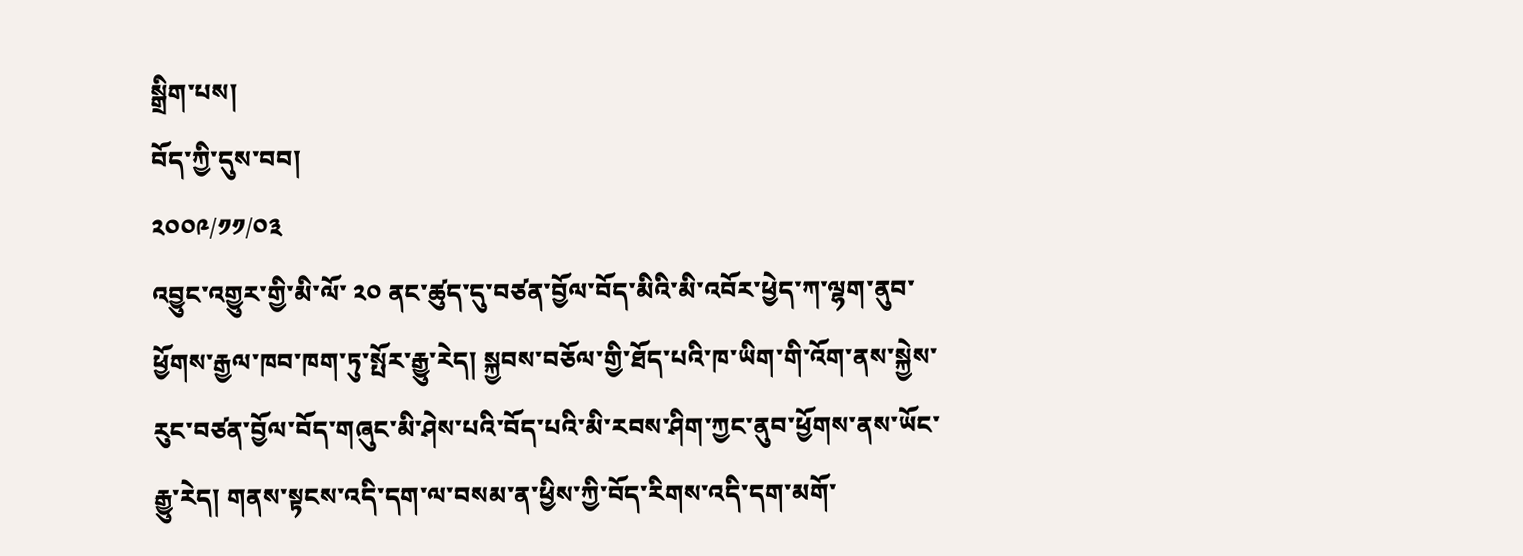སྒྲིག་པས།
བོད་ཀྱི་དུས་བབ།
༢༠༠༩/༡༡/༠༣
འབྱུང་འགྱུར་གྱི་མི་ལོ་ ༢༠ ནང་ཚུད་དུ་བཙན་བྱོལ་བོད་མིའི་མི་འབོར་ཕྱེད་ཀ་ལྷག་ནུབ་ཕྱོགས་རྒྱལ་ཁབ་ཁག་ཏུ་སྤོར་རྒྱུ་རེད། སྐྱབས་བཅོལ་གྱི་ཐོད་པའི་ཁ་ཡིག་གི་འོག་ནས་སྐྱེས་རུང་བཙན་བྱོལ་བོད་གཞུང་མི་ཤེས་པའི་བོད་པའི་མི་རབས་ཤིག་ཀྱང་ནུབ་ཕྱོགས་ནས་ཡོང་རྒྱུ་རེད། གནས་སྟངས་འདི་དག་ལ་བསམ་ན་ཕྱིས་ཀྱི་བོད་རིགས་འདི་དག་མགོ་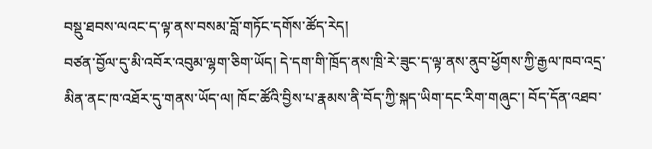བསྡུ་ཐབས་ལའང་ད་ལྟ་ནས་བསམ་བློ་གཏོང་དགོས་ཚོད་རེད།
བཙན་བྱོལ་དུ་མི་འབོར་འབུམ་ལྷག་ཅིག་ཡོད། དེ་དག་གི་ཁྲོད་ནས་ཁྲི་རེ་ཟུང་ད་ལྟ་ནས་ནུབ་ཕྱོགས་ཀྱི་རྒྱལ་ཁབ་འདྲ་མིན་ནང་ཁ་འཐོར་དུ་གནས་ཡོད་ལ། ཁོང་ཚོའི་བྱིས་པ་རྣམས་ནི་བོད་ཀྱི་སྐད་ཡིག་དང་རིག་གཞུང་། བོད་དོན་འཐབ་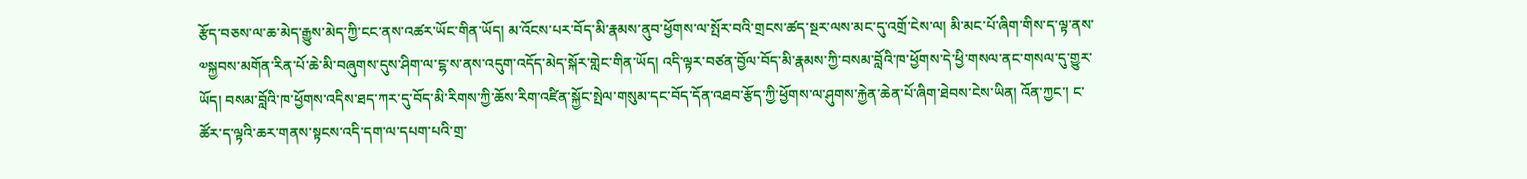རྩོད་བཅས་ལ་ཆ་མེད་རྒྱུས་མེད་ཀྱི་ངང་ནས་འཚར་ཡོང་གིན་ཡོད། མ་འོངས་པར་བོད་མི་རྣམས་ནུབ་ཕྱོགས་ལ་སྤོར་བའི་གྲངས་ཚད་སྔར་ལས་མང་དུ་འགྲོ་ངེས་ལ། མི་མང་པོ་ཞིག་གིས་ད་ལྟ་ནས་༧སྐྱབས་མགོན་རིན་པོ་ཆེ་མི་བཞུགས་དུས་ཤིག་ལ་ངྷ་ས་ནས་འདུག་འདོད་མེད་སྐོར་གླེང་གིན་ཡོད། འདི་ལྟར་བཙན་བྱོལ་བོད་མི་རྣམས་ཀྱི་བསམ་བློའི་ཁ་ཕྱོགས་དེ་ཕྱི་གསལ་ནང་གསལ་དུ་གྱུར་ཡོད། བསམ་བློའི་ཁ་ཕྱོགས་འདིས་ཐད་ཀར་དུ་བོད་མི་རིགས་ཀྱི་ཆོས་རིག་འཛིན་སྐྱོང་སྤེལ་གསུམ་དང་བོད་དོན་འཐབ་རྩོད་ཀྱི་ཕྱོགས་ལ་ཤུགས་རྐྱེན་ཆེན་པོ་ཞིག་ཐེབས་ངེས་ཡིན། འོན་ཀྱང་། ང་ཚོར་ད་ལྟའི་ཆར་གནས་སྟངས་འདི་དག་ལ་དཔག་པའི་གྲ་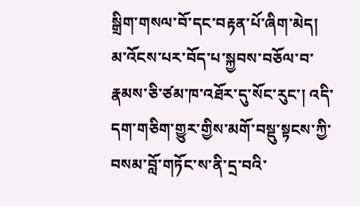སྒྲིག་གསལ་བོ་དང་བརྟན་པོ་ཞིག་མེད།
མ་འོངས་པར་བོད་པ་སྐྱབས་བཅོལ་བ་རྣམས་ཅི་ཙམ་ཁ་འཐོར་དུ་སོང་རུང་། འདི་དག་གཅིག་གྱུར་གྱིས་མགོ་བསྡུ་སྟངས་ཀྱི་བསམ་བློ་གཏོང་ས་ནི་དྲ་བའི་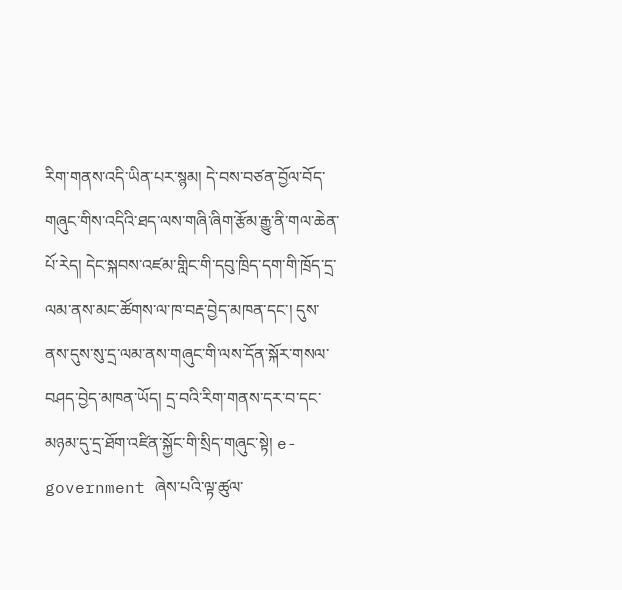རིག་གནས་འདི་ཡིན་པར་སྙམ། དེ་བས་བཙན་བྱོལ་བོད་གཞུང་གིས་འདིའི་ཐད་ལས་གཞི་ཞིག་རྩོམ་རྒྱུ་ནི་གལ་ཆེན་པོ་རེད། དེང་སྐབས་འཛམ་གླིང་གི་དབུ་ཁྲིད་དག་གི་ཁྲོད་དྲ་ལམ་ནས་མང་ཚོགས་ལ་ཁ་བརྡ་བྱེད་མཁན་དང་། དུས་ནས་དུས་སུ་དྲ་ལམ་ནས་གཞུང་གི་ལས་དོན་སྐོར་གསལ་བཤད་བྱེད་མཁན་ཡོད། དྲ་བའི་རིག་གནས་དར་བ་དང་མཉམ་དུ་དྲ་ཐོག་འཛིན་སྐྱོང་གི་སྲིད་གཞུང་སྟེ། e-government ཞེས་པའི་ལྟ་ཚུལ་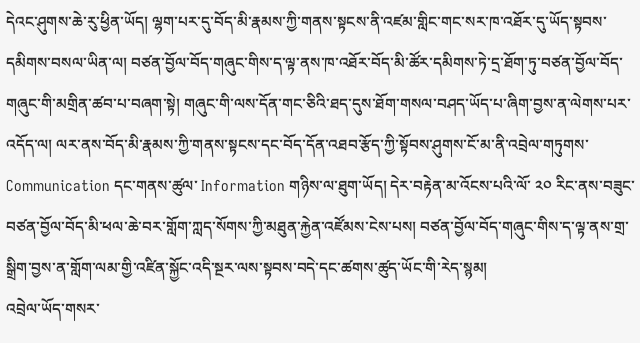དེའང་ཤུགས་ཆེ་རུ་ཕྱིན་ཡོད། ལྷག་པར་དུ་བོད་མི་རྣམས་ཀྱི་གནས་སྟངས་ནི་འཛམ་གླིང་གང་སར་ཁ་འཐོར་དུ་ཡོད་སྟབས་དམིགས་བསལ་ཡིན་ལ། བཙན་བྱོལ་བོད་གཞུང་གིས་ད་ལྟ་ནས་ཁ་འཐོར་བོད་མི་ཚོར་དམིགས་ཏེ་དྲ་ཐོག་ཏུ་བཙན་བྱོལ་བོད་གཞུང་གི་མགྲིན་ཚབ་པ་བཞག་སྟེ། གཞུང་གི་ལས་དོན་གང་ཅིའི་ཐད་དུས་ཐོག་གསལ་བཤད་ཡོད་པ་ཞིག་བྱས་ན་ལེགས་པར་འདོད་ལ། ལར་ནས་བོད་མི་རྣམས་ཀྱི་གནས་སྟངས་དང་བོད་དོན་འཐབ་རྩོད་ཀྱི་སྟོབས་ཤུགས་ངོ་མ་ནི་འབྲེལ་གཏུགས་ Communication དང་གནས་ཚུལ་ Information གཉིས་ལ་ཐུག་ཡོད། དེར་བརྟེན་མ་འོངས་པའི་ལོ་ ༢༠ རིང་ནས་བཟུང་བཙན་བྱོལ་བོད་མི་ཕལ་ཆེ་བར་གློག་ཀླད་སོགས་ཀྱི་མཐུན་རྐྱེན་འཛོམས་ངེས་པས། བཙན་བྱོལ་བོད་གཞུང་གིས་ད་ལྟ་ནས་གྲ་སྒྲིག་བྱས་ན་གློག་ལམ་གྱི་འཛིན་སྐྱོང་འདི་སྔར་ལས་སྟབས་བདེ་དང་ཚགས་ཚུད་ཡོང་གི་རེད་སྙམ།
འབྲེལ་ཡོད་གསར་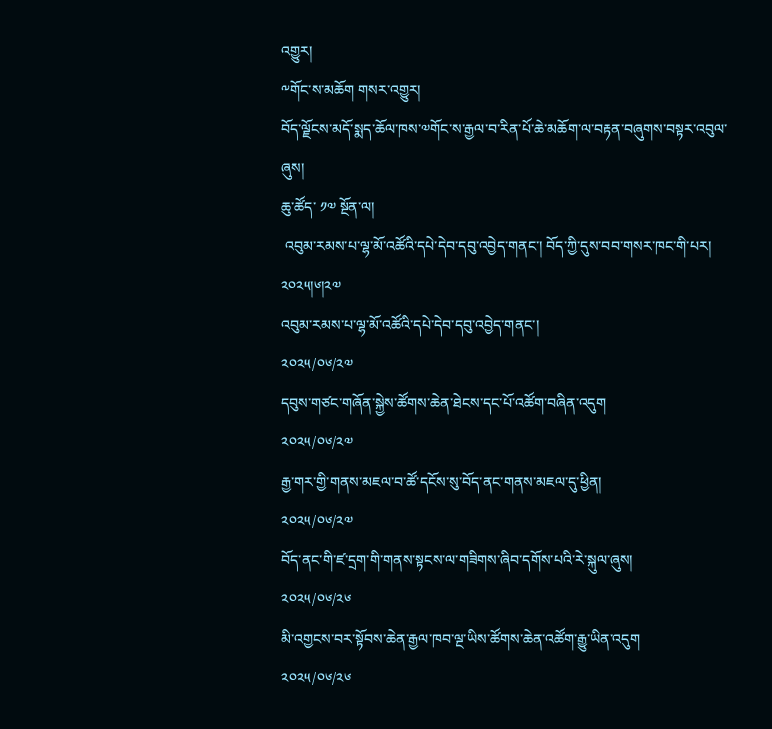འགྱུར།
༸གོང་ས་མཆོག གསར་འགྱུར།
བོད་ལྗོངས་མདོ་སྨད་ཆོལ་ཁས་༧གོང་ས་རྒྱལ་བ་རིན་པོ་ཆེ་མཆོག་ལ་བརྟན་བཞུགས་བསྟར་འབུལ་ཞུས།
ཆུ་ཚོད་ ༡༧ སྔོན་ལ།
 འབུམ་རམས་པ་ལྷ་མོ་འཚོའི་དཔེ་དེབ་དབུ་འབྱེད་གནང་། བོད་ཀྱི་དུས་བབ་གསར་ཁང་གི་པར། ༢༠༢༥།༦།༢༧
འབུམ་རམས་པ་ལྷ་མོ་འཚོའི་དཔེ་དེབ་དབུ་འབྱེད་གནང་།
༢༠༢༥/༠༦/༢༧
དབུས་གཙང་གཞོན་སྐྱེས་ཚོགས་ཆེན་ཐེངས་དང་པོ་འཚོག་བཞིན་འདུག
༢༠༢༥/༠༦/༢༧
རྒྱ་གར་གྱི་གནས་མཇལ་བ་ཚོ་དངོས་སུ་བོད་ནང་གནས་མཇལ་དུ་ཕྱིན།
༢༠༢༥/༠༦/༢༧
བོད་ནང་གི་ཛ་དྲག་གི་གནས་སྟངས་ལ་གཟིགས་ཞིབ་དགོས་པའི་རེ་སྐུལ་ཞུས།
༢༠༢༥/༠༦/༢༦
མི་འགྱངས་བར་སྟོབས་ཆེན་རྒྱལ་ཁབ་ལྔ་ཡིས་ཚོགས་ཆེན་འཚོག་རྒྱུ་ཡིན་འདུག
༢༠༢༥/༠༦/༢༦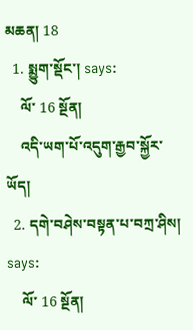མཆན། 18
  1. སྨྱུག་སྡོང་། says:
    ལོ་ 16 སྔོན།
    འདི་ཡག་པོ་འདུག་རྒྱབ་སྐྱོར་ཡོད།
  2. དགེ་བཤེས་བསྟན་པ་བཀྲ་ཤིས། says:
    ལོ་ 16 སྔོན།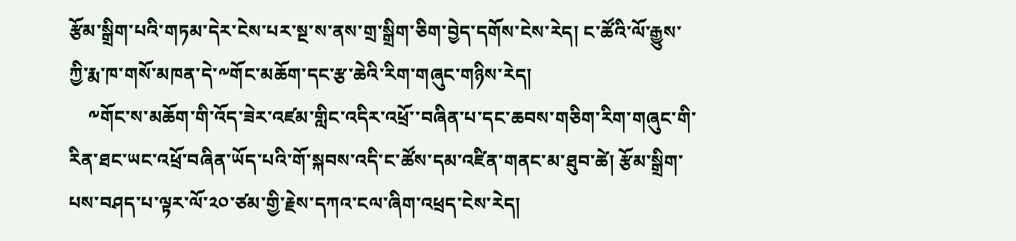རྩོམ་སྒྲིག་པའི་གཏམ་དེར་ངེས་པར་སྔ་ས་ནས་གྲ་སྒྲིག་ཅིག་བྱེད་དགོས་ངེས་རེད། ང་ཚོའི་ལོ་རྒྱུས་ཀྱི་རྨ་ཁ་གསོ་མཁན་དེ་༸གོང་མཆོག་དང་རྩ་ཆེའི་རིག་གཞུང་གཉིས་རེད།
    ༸གོང་ས་མཆོག་གི་འོད་ཟེར་འཛམ་གླིང་འདིར་འཕྲོ་་བཞིན་པ་དང་ཆབས་གཅིག་རིག་གཞུང་གི་རིན་ཐང་ཡང་འཕྲོ་བཞིན་ཡོད་པའི་གོ་སྐབས་འདི་ང་ཚོས་དམ་འཛིན་གནང་མ་ཐུབ་ཚེ། རྩོམ་སྒྲིག་པས་བཤད་པ་ལྟར་ལོ་༢༠་ཙམ་གྱི་རྗེས་དཀའ་ངལ་ཞིག་འཕྲད་ངེས་རེད།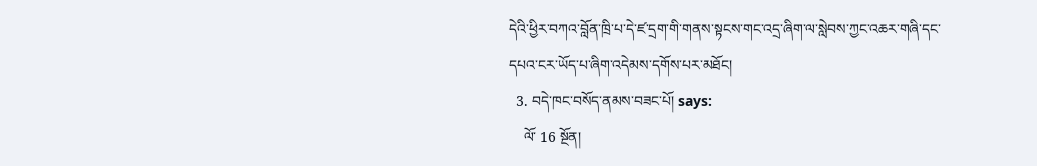དེའི་ཕྱིར་བཀའ་བློན་ཁྲི་པ་དེ་ཛ་དྲག་གི་གནས་སྟངས་གང་འདྲ་ཞིག་ལ་སླེབས་ཀྱང་འཆར་གཞི་དང་དཔའ་ངར་ཡོད་པ་ཞིག་འདེམས་དགོས་པར་མཐོང།
  3. བདེ་ཁང་བསོད་ནམས་བཟང་པོ། says:
    ལོ་ 16 སྔོན།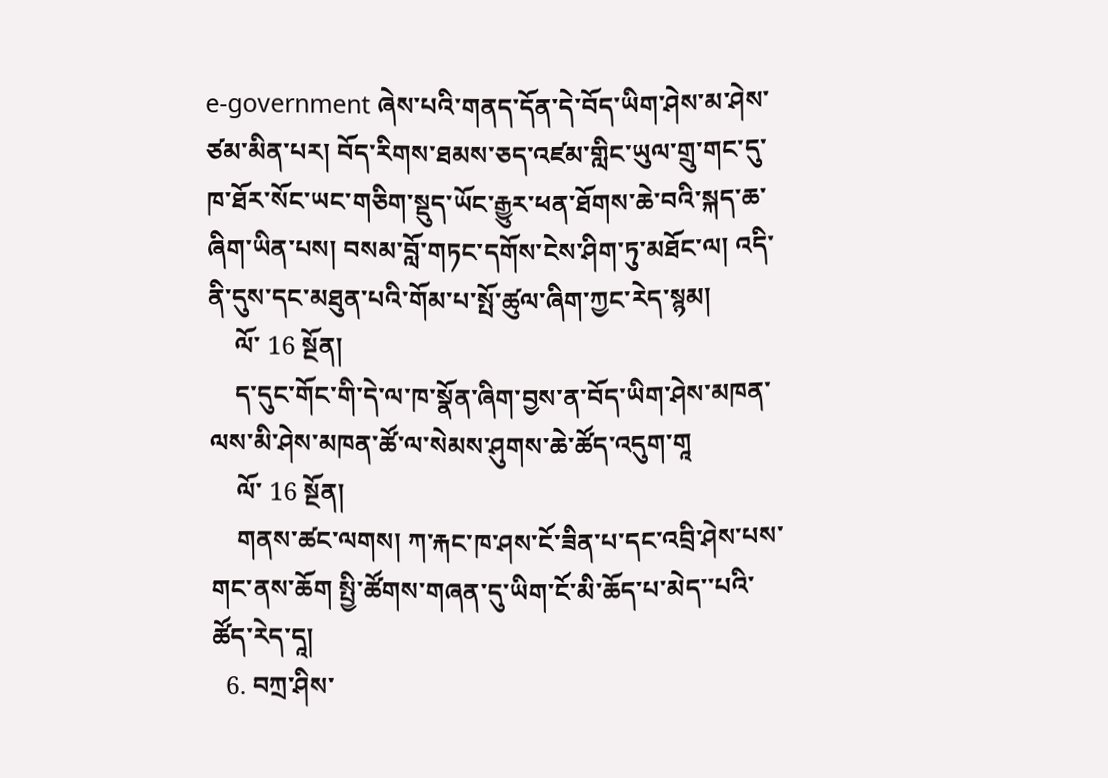e-government ཞེས་པའི་གནད་དོན་དེ་བོད་ཡིག་ཤེས་མ་ཤེས་ཙམ་མིན་པར། བོད་རིགས་ཐམས་ཅད་འཛམ་གླིང་ཡུལ་གྲུ་གང་དུ་ཁ་ཐོར་སོང་ཡང་གཅིག་སྡུད་ཡོང་རྒྱུར་ཕན་ཐོགས་ཆེ་བའི་སྐད་ཆ་ཞིག་ཡིན་པས། བསམ་བློ་གཏང་དགོས་ངེས་ཤིག་ཏུ་མཐོང་ལ། འདི་ནི་དུས་དང་མཐུན་པའི་གོམ་པ་སྤོ་ཚུལ་ཞིག་ཀྱང་རེད་སྙམ།
    ལོ་ 16 སྔོན།
    ད་དུང་གོང་གི་དེ་ལ་ཁ་སྣོན་ཞིག་བྱས་ན་བོད་ཡིག་ཤེས་མཁན་ལས་མི་ཤེས་མཁན་ཚོ་ལ་སེམས་ཤུགས་ཆེ་ཚོད་འདུག་གཱ
    ལོ་ 16 སྔོན།
    གནས་ཚང་ལགས། ཀ་རྐང་ཁ་ཤས་ངོ་ཟིན་པ་དང་འབྲི་ཤེས་པས་གང་ནས་ཆོག སྤྱི་ཚོགས་གཞན་དུ་ཡིག་ངོ་མི་ཆོད་པ་མེད་་པའི་ཚོད་རེད་དཱ།
  6. བཀྲ་ཤིས་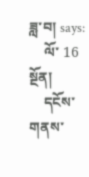ཟླ་བ། says:
    ལོ་ 16 སྔོན།
    དངོས་གནས་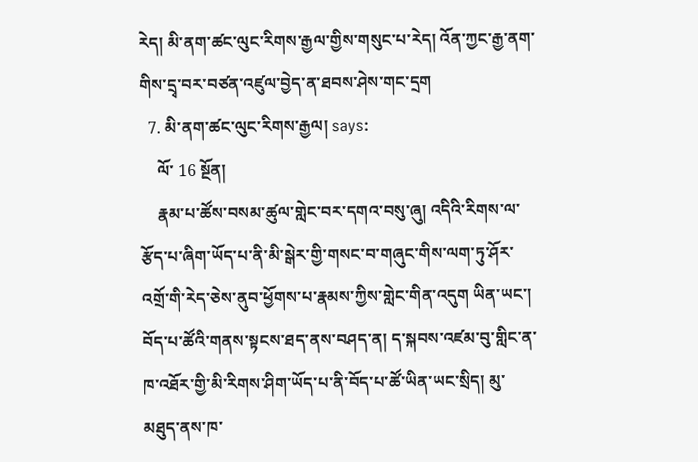རེད། མི་ནག་ཚང་ལུང་རིགས་རྒྱལ་གྱིས་གསུང་པ་རེད། འོན་ཀྱང་རྒྱ་ནག་གིས་དྲྭ་བར་བཙན་འཛུལ་བྱེད་ན་ཐབས་ཤེས་གང་དྲག
  7. མི་ནག་ཚང་ལུང་རིགས་རྒྱལ། says:
    ལོ་ 16 སྔོན།
    རྣམ་པ་ཚོས་བསམ་ཚུལ་གླེང་བར་དགའ་བསུ་ཞུ། འདིའི་རིགས་ལ་རྩོད་པ་ཞིག་ཡོད་པ་ནི་མི་སྒེར་གྱི་གསང་བ་གཞུང་གིས་ལག་ཏུ་ཤོར་འགྲོ་གི་རེད་ཅེས་ནུབ་ཕྱོགས་པ་རྣམས་ཀྱིས་གླེང་གིན་འདུག ཡིན་ཡང་། བོད་པ་ཚོའི་གནས་སྟངས་ཐད་ནས་བཤད་ན། ད་སྐབས་འཛམ་བུ་གླིང་ན་ཁ་འཐོར་གྱི་མི་རིགས་ཤིག་ཡོད་པ་ནི་བོད་པ་ཚོ་ཡིན་ཡང་སྲིད། མུ་མཐུད་ནས་ཁ་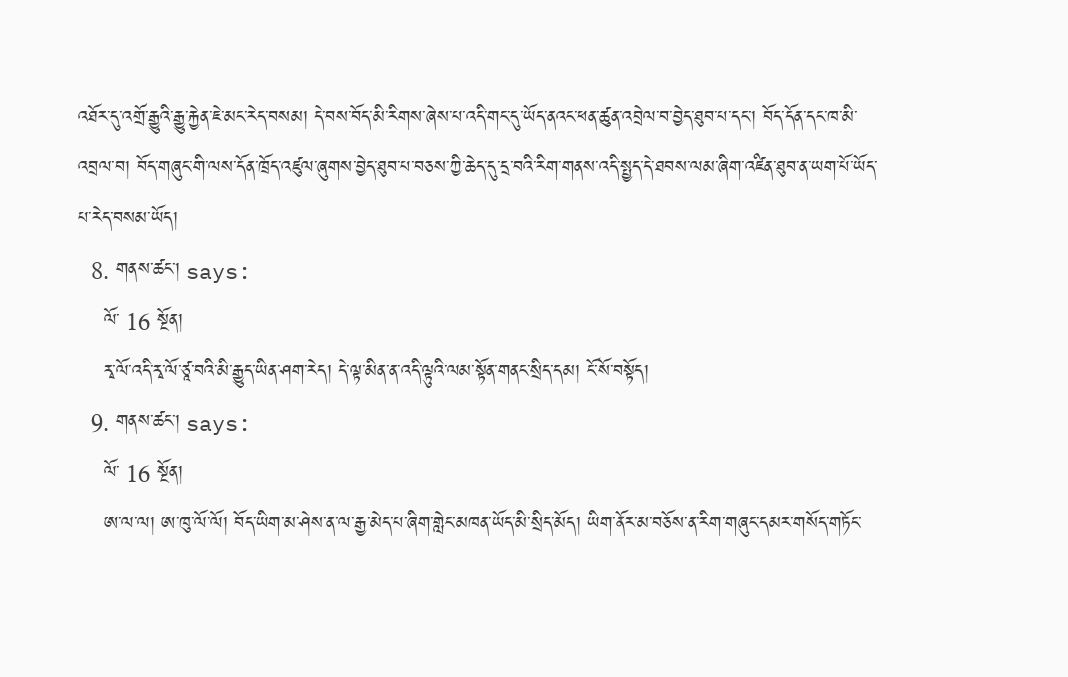འཐོར་དུ་འགྲོ་རྒྱུའི་རྒྱུ་རྐྱེན་ཇེ་མང་རེད་བསམ། དེ་བས་བོད་མི་རིགས་ཞེས་པ་འདི་གང་དུ་ཡོད་ནའང་ཕན་ཚུན་འབྲེལ་བ་བྱེད་ཐུབ་པ་དང་། བོད་དོན་དང་ཁ་མི་འབྲལ་བ། བོད་གཞུང་གི་ལས་དོན་ཁྲོད་འཛུལ་ཞུགས་བྱེད་ཐུབ་པ་བཅས་ཀྱི་ཆེད་དུ་དྲ་བའི་རིག་གནས་འདི་སྤྱད་དེ་ཐབས་ལམ་ཞིག་འཛིན་ཐུབ་ན་ཡག་པོ་ཡོད་པ་རེད་བསམ་ཡོད།
  8. གནས་ཚང་། says:
    ལོ་ 16 སྔོན།
    རྭ་ལོ་འདི་རྭ་ལོ་ཙཱ་བའི་མི་རྒྱུད་ཡིན་ཤག་རེད། དེ་ལྟ་མིན་ན་འདི་ལྟུའི་ལམ་སྟོན་གནང་སྲིད་དམ། ངོ་སོ་བསྟོད།
  9. གནས་ཚང་། says:
    ལོ་ 16 སྔོན།
    ཨ་ལ་ལ། ཨ་ཁུ་ལོ་ལོ། བོད་ཡིག་མ་ཤེས་ན་ལ་རྒྱ་མེད་པ་ཞིག་གླེང་མཁན་ཡོད་མི་སྲིད་མོད། ཡིག་ནོར་མ་བཅོས་ན་རིག་གཞུང་དམར་གསོད་གཏོང་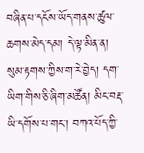བཞིན་པ་དངོས་ཡོད་གནས་ཚུལ་ཆགས་མེད་དམ། དེ་ལྟ་མིན་ན། སུམ་རྟགས་ཀྱིས་ག་རེ་བྱེད། དག་ཡིག་གིས་ཅི་ཞིག་མཚོན། མིང་བརྡ་ཡི་དགོས་པ་གང་། བཀའ་པོད་ཀྱི་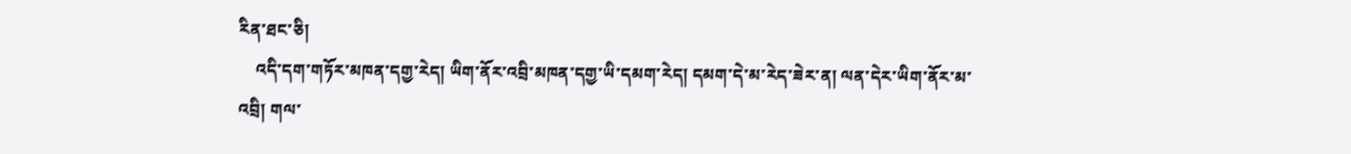རིན་ཐང་ཅི།
    འདི་དག་གཏོར་མཁན་དགྱ་རེད། ཡིག་ནོར་འབྲི་མཁན་དགྱ་ཡི་དམག་རེད། དམག་དེ་མ་རེད་ཟེར་ན། ལན་དེར་ཡིག་ནོར་མ་འབྲི། གལ་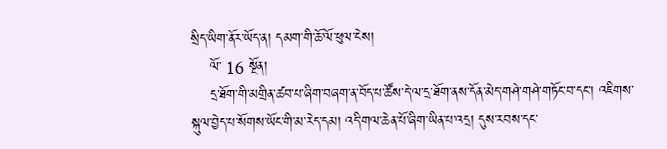སྲིད་ཡིག་ནོར་ཡོད་ན། དམག་གི་ཆོ་ལོ་ཕུལ་ངེས།
    ལོ་ 16 སྔོན།
    དྲ་ཐོག་གི་མགྲིན་ཚབ་པ་ཞིག་བཞག་ན་བོད་པ་ཚོས་དེ་ལ་དྲ་ཐོག་ནས་དོན་མེད་གཤེ་གཤེ་གཏོང་བ་དང་། འཇིགས་སྐུལ་བྱེད་པ་སོགས་ཡོང་གི་མ་རེད་དམ། འདི་གལ་ཆེན་པོ་ཞིག་ཡིན་པ་འདྲ། དུས་རབས་དང་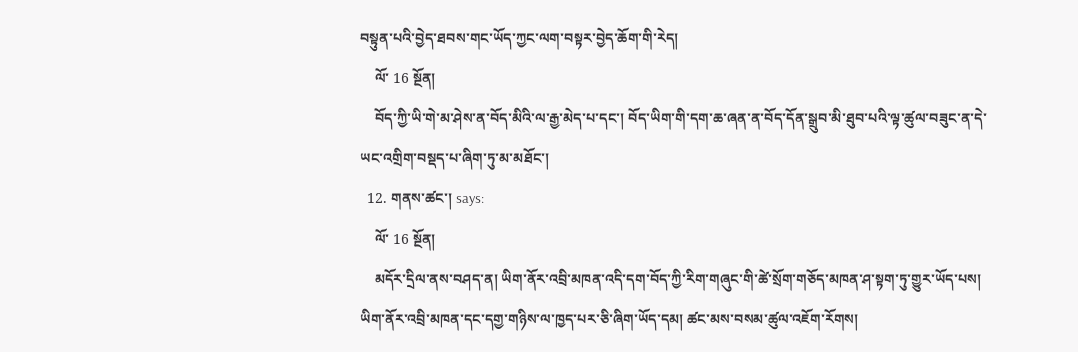བསྟུན་པའི་བྱེད་ཐབས་གང་ཡོད་ཀྱང་ལག་བསྟར་བྱེད་ཆོག་གི་རེད།
    ལོ་ 16 སྔོན།
    བོད་ཀྱི་ཡི་གེ་མ་ཤེས་ན་བོད་མིའི་ལ་རྒྱ་མེད་པ་དང་། བོད་ཡིག་གི་དག་ཆ་ཞན་ན་བོད་དོན་སྒྲུབ་མི་ཐུབ་པའི་ལྟ་ཚུལ་བཟུང་ན་དེ་ཡང་འགྲིག་བསྡད་པ་ཞིག་ཏུ་མ་མཐོང་།
  12. གནས་ཚང་། says:
    ལོ་ 16 སྔོན།
    མདོར་དྲིལ་ནས་བཤད་ན། ཡིག་ནོར་འབྲི་མཁན་འདི་དག་བོད་ཀྱི་རིག་གཞུང་གི་ཚེ་སྲོག་གཅོད་མཁན་ཤ་སྟག་ཏུ་གྱུར་ཡོད་པས། ཡིག་ནོར་འབྲི་མཁན་དང་དགྱ་གཉིས་ལ་ཁྱད་པར་ཅི་ཞིག་ཡོད་དམ། ཚང་མས་བསམ་ཚུལ་འཇོག་རོགས།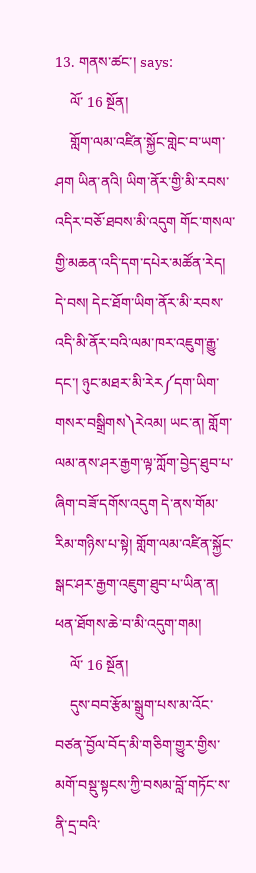13. གནས་ཚང་། says:
    ལོ་ 16 སྔོན།
    གློག་ལམ་འཛིན་སྐྱོང་གླེང་བ་ཡག་ཤག ཡིན་ནའི། ཡིག་ནོར་གྱི་མི་རབས་འདིར་བཅོ་ཐབས་མི་འདུག གོང་གསལ་གྱི་མཆན་འདི་དག་དཔེར་མཚོན་རེད། དེ་བས། དེང་ཐོག་ཡིག་ནོར་མི་རབས་འདི་མི་ནོར་བའི་ལམ་ཁར་འཇུག་རྒྱུ་དང་། ཉུང་མཐར་མི་རེར༼དག་ཡིག་གསར་བསྒྲིགས༽རེའམ། ཡང་ན། གློག་ལམ་ནས་ཤར་རྒྱག་ལྟ་ཀློག་བྱེད་ཐུབ་པ་ཞིག་བཟོ་དགོས་འདུག དེ་ནས་གོམ་རིམ་གཉིས་པ་སྟེ། གློག་ལམ་འཛིན་སྐྱོང་སྒང་ཤར་རྒྱག་འཇུག་ཐུབ་པ་ཡིན་ན། ཕན་ཐོགས་ཆེ་བ་མི་འདུག་གམ།
    ལོ་ 16 སྔོན།
    དུས་བབ་རྩོམ་སྒྲུག་པས་མ་འོང་བཙན་བྱོལ་བོད་མི་གཅིག་གྱུར་གྱིས་མགོ་བསྡུ་སྟངས་ཀྱི་བསམ་བློ་གཏོང་ས་ནི་དྲ་བའི་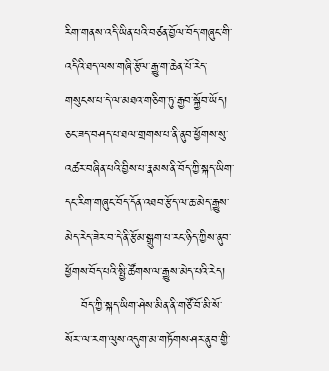རིག་གནས་འདི་ཡིན་པའི་བཙན་བྱོལ་བོད་གཞུང་གི་འདིའི་ཐད་ལས་གཞི་རྩོལ་རྒྱུ་ག་ཆེན་པོ་རེད་གསུངས་པ་དེ་ལ་མཐའ་གཅིག་ཏུ་རྒྱབ་སྐྱོབ་ཡོད། ཅང་ཟད་བཤད་པ་ཐལ་གྲགས་པ་ནི་ནུབ་ཕྱོགས་སུ་འཚར་བཞིན་པའི་བྱིས་པ་རྣམས་ནི་བོད་ཀྱི་སྐད་ཡིག་དང་རིག་གཞུང་བོད་དོན་འཐབ་རྩོད་ལ་ཆ་མེད་རྒྱུས་མེད་རེད་ཟེར་བ་དེ་ནི་རྩོམ་སྒྲུག་པ་རང་ཉིད་ཀྱིས་ནུབ་ཕྱོགས་བོད་པའི་སྤྱི་ཚོགས་ལ་རྒྱུས་མེད་པའི་རེད།
    བོད་ཀྱི་སྐད་ཡིག་ཤེས་མིན་ནི་གཙོ་བོ་མི་སོ་སོར་་ལ་རག་ལུས་འདུག་མ་གཏོགས་ཤར་ནུབ་གྱི་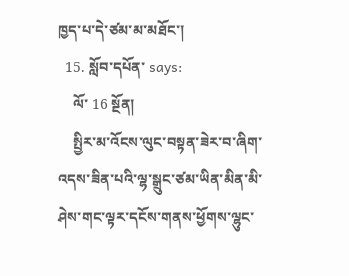ཁྱད་པ་དེ་ཙམ་མ་མཐོང་།
  15. སློབ་དཔོན་ says:
    ལོ་ 16 སྔོན།
    སྤྱིར་མ་འོངས་ལུང་བསྟན་ཟེར་བ་ཞིག་འདས་ཟིན་པའི་ལྷ་སྒྲུང་ཙམ་ཡིན་མིན་མི་ཤེས་གང་ལྟར་དངོས་གནས་ཕྱོགས་ལྷུང་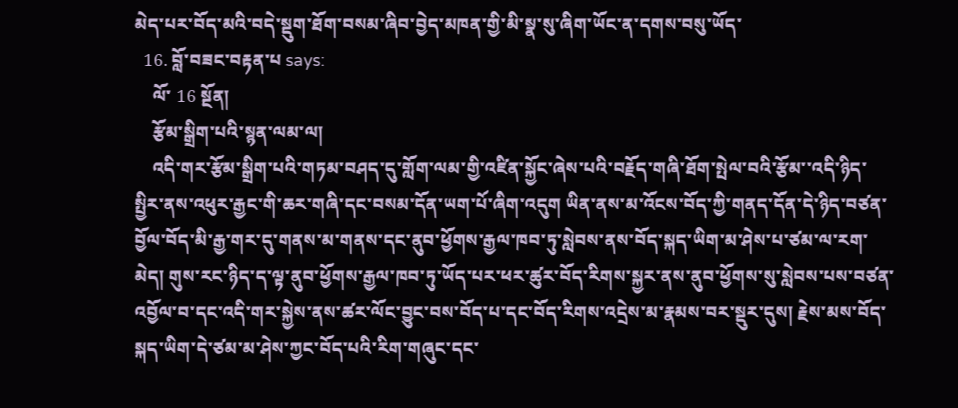མེད་པར་བོད་མའི་བདེ་སྡུག་ཐོག་བསམ་ཞིབ་བྱེད་མཁན་གྱི་མི་སྣ་སུ་ཞིག་ཡོང་ན་དགས་བསུ་ཡོད་
  16. བློ་བཟང་བརྟན་པ says:
    ལོ་ 16 སྔོན།
    རྩོམ་སྒྲིག་པའི་སྙན་ལམ་ལ།
    འདི་གར་རྩོམ་སྒྲིག་པའི་གཏམ་བཤད་དུ་གློག་ལམ་གྱི་འཛིན་སྐྱོང་ཞེས་པའི་བརྗོད་གཞི་ཐོག་སྤེལ་བའི་རྩོམ་་འདི་ཉིད་སྤྱིར་ནས་འཕུར་རྒྱང་གི་ཆར་གཞི་དང་བསམ་དོན་ཡག་པོ་ཞིག་འདུག ཡིན་ནས་མ་འོངས་བོད་ཀྱི་གནད་དོན་དེ་ཉིད་བཙན་བྱོལ་བོད་མི་རྒྱ་གར་དུ་གནས་མ་གནས་དང་ནུབ་ཕྱོགས་རྒྱལ་ཁབ་ཏུ་སླེབས་ནས་བོད་སྐད་ཡིག་མ་ཤེས་པ་ཙམ་ལ་རག་མེད། གུས་རང་ཉིད་ད་ལྟ་ནུབ་ཕྱོགས་རྒྱལ་ཁབ་ཏུ་ཡོད་པར་ཕར་ཚུར་བོད་རིགས་སྐྱར་ནས་ནུབ་ཕྱོགས་སུ་སླེབས་པས་བཙན་འབྱོལ་བ་དང་འདི་གར་སྐྱེས་ནས་ཚར་ལོང་བྱུང་བས་བོད་པ་དང་བོད་རིགས་འདྲེས་མ་རྣམས་བར་སྡུར་དུས། རྗེས་མས་བོད་སྐད་ཡིག་དེ་ཙམ་མ་ཤེས་ཀྱང་བོད་པའི་རིག་གཞུང་དང་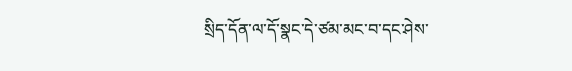སྲིད་དོན་ལ་དོ་སྣང་དེ་ཙམ་མང་བ་དང་ཤེས་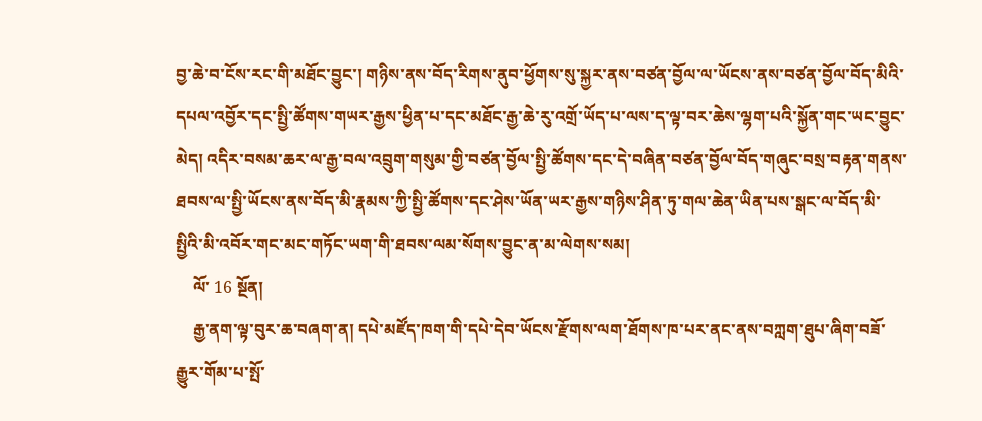བྱ་ཆེ་བ་ངོས་རང་གི་མཐོང་བྱུང་། གཉིས་ནས་བོད་རིགས་ནུབ་ཕྱོགས་སུ་སྐྱར་ནས་བཙན་བྱོལ་ལ་ཡོངས་ནས་བཙན་བྱོལ་བོད་མིའི་དཔལ་འབྱོར་དང་སྤྱི་ཚོགས་གཡར་རྒྱས་ཕྱིན་པ་དང་མཐོང་རྒྱ་ཆེ་རུ་འགྲོ་ཡོད་པ་ལས་ད་ལྟ་བར་ཆེས་ལྷག་པའི་སྐྱོན་གང་ཡང་བྱུང་མེད། འདིར་བསམ་ཆར་ལ་རྒྱ་བལ་འབྲུག་གསུམ་གྱི་བཙན་བྱོལ་སྤྱི་ཚོགས་དང་དེ་བཞིན་བཙན་བྱོལ་བོད་གཞུང་བསྲ་བརྟན་གནས་ཐབས་ལ་སྤྱི་ཡོངས་ནས་བོད་མི་རྣམས་ཀྱི་སྤྱི་ཚོགས་དང་ཤེས་ཡོན་ཡར་རྒྱས་གཉིས་ཤིན་ཏུ་གལ་ཆེན་ཡིན་པས་སྒང་ལ་བོད་མི་སྤྱིའི་མི་འབོར་གང་མང་གཏོང་ཡག་གི་ཐབས་ལམ་སོགས་བྱུང་ན་མ་ལེགས་སམ།
    ལོ་ 16 སྔོན།
    རྒྱ་ནག་ལྟ་བུར་ཆ་བཞག་ན། དཔེ་མཛོད་ཁག་གི་དཔེ་དེབ་ཡོངས་རྫོགས་ལག་ཐོགས་ཁ་པར་ནང་ནས་བཀླག་ཐུཔ་ཞིག་བཟོ་རྒྱུར་གོམ་པ་སྤོ་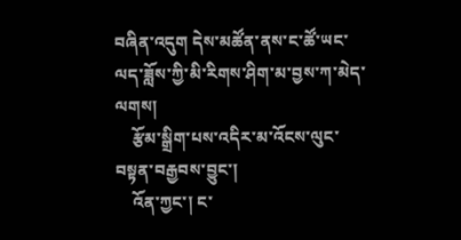བཞིན་འདུག དེས་མཚོན་ནས་ང་ཚོ་ཡང་ལད་ཟློས་ཀྱི་མི་རིགས་ཤིག་མ་བྱས་ཀ་མེད་ལགས།
    རྩོམ་སྒྲིག་པས་འདིར་མ་འོངས་ལུང་བསྟན་བརྒྱབས་བྱུང་།
    འོན་ཀྱང་། ང་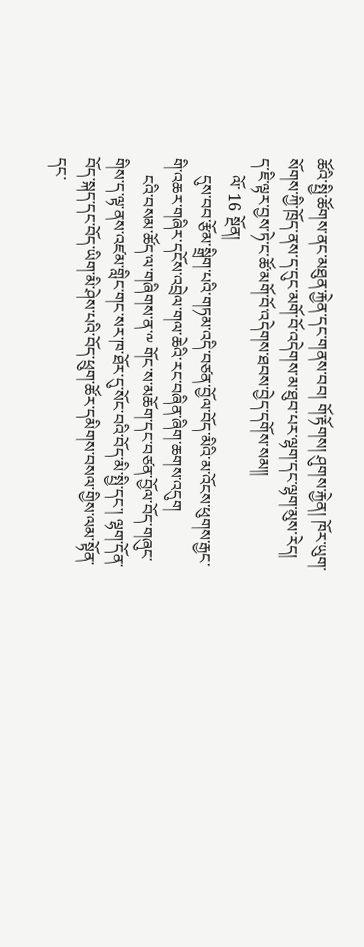ཚོའི་སྤྱི་ཚོགས་ནང་མཐུན་རྐྱེན་དང་གནས་བབ། གོ་རྟོགས། ཤུགས་རྐྱེན། ཁོར་ཡུག་སོགས་ཀྱི་ཁྲོད་ནས་ད་དུང་མགོ་བོ་འདེགས་མ་ཐུབ་པར་ལྷག་དང་ལྷག་མུས་རེད། ད་ཇི་ལྟར་བྱས་ཏེ་ང་ཚོ་མགོ་བོ་འདེགས་ཐབས་བྱེད་དགོས་སམ།།
    ལོ་ 16 སྔོན།
    དུས་བབ་རྩོམ་སྒྲིག་པའི་གཏམ་འདི་བཙན་བྱོལ་བོད་མིའི་མ་འོངས་ཕུགས་རྒྱང་གི་འཆར་གཞིར་དངོས་འབྲེལ་གལ་ཆེའི་རང་བཞིན་ཞིག་ཆགས་འདུག
    ངའི་བསམ་ཚོད་ལ་གཞིགས་ན་༸ གོང་ས་མཆོག་དང་བཙན་བྱོལ་བོད་གཞུང་གིས་ད་ལྟ་ནས་འཛམ་གླིང་གང་སར་ཁ་ཐོར་དུ་སོང་བའི་བོད་མི་སྤྱི་དང་། ལྷག་དོན་བོད་སྐད་དང་བོད་ཡིག་མི་ཤེས་པའི་བོད་ཕྲུག་ཚོར་དམིགས་བསལ་གྱིས་ལམ་སྟོན་དང་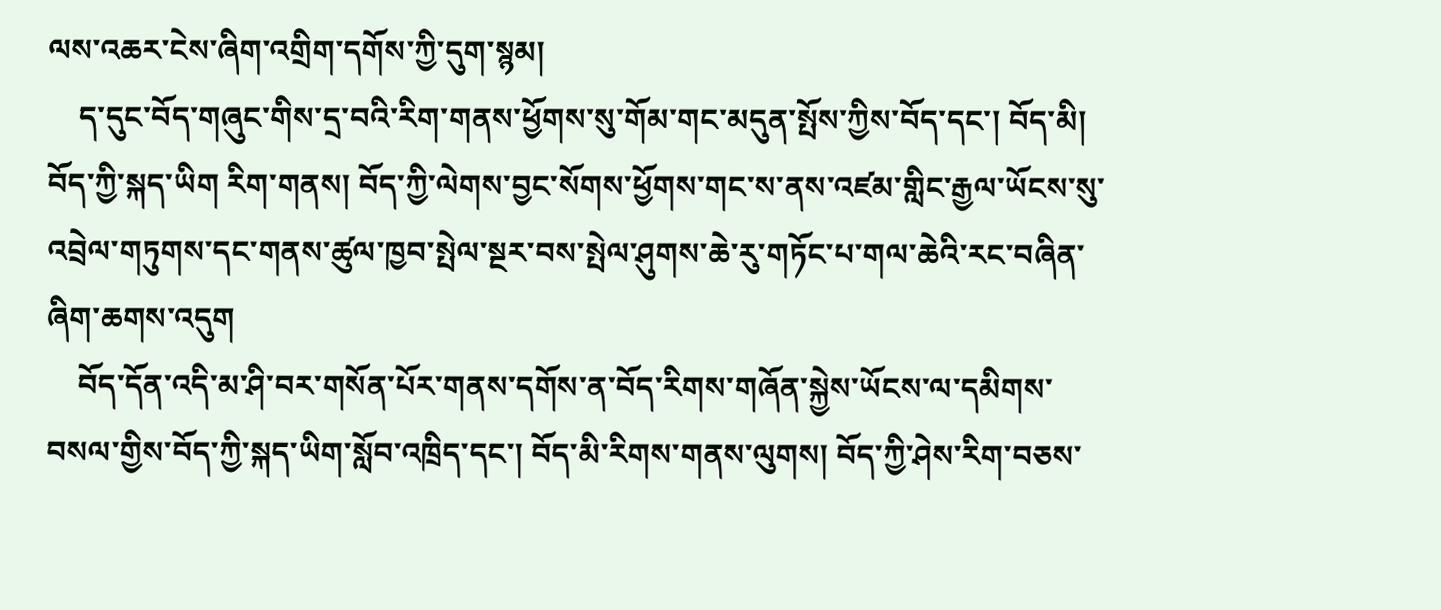ལས་འཆར་ངེས་ཞིག་འགྲིག་དགོས་ཀྱི་དུག་སྙམ།
    ད་དུང་བོད་གཞུང་གིས་དྲ་བའི་རིག་གནས་ཕྱོགས་སུ་གོམ་གང་མདུན་སྤོས་ཀྱིས་བོད་དང་། བོད་མི། བོད་ཀྱི་སྐད་ཡིག རིག་གནས། བོད་ཀྱི་ལེགས་བྱང་སོགས་ཕྱོགས་གང་ས་ནས་འཛམ་གླིང་རྒྱལ་ཡོངས་སུ་འབྲེལ་གཏུགས་དང་གནས་ཚུལ་ཁྱབ་སྤེལ་སྔར་བས་སྤེལ་ཤུགས་ཆེ་རུ་གཏོང་པ་གལ་ཆེའི་རང་བཞིན་ཞིག་ཆགས་འདུག
    བོད་དོན་འདི་མ་ཤི་བར་གསོན་པོར་གནས་དགོས་ན་བོད་རིགས་གཞོན་སྐྱེས་ཡོངས་ལ་དམིགས་བསལ་གྱིས་བོད་ཀྱི་སྐད་ཡིག་སློབ་འཁྲིད་དང་། བོད་མི་རིགས་གནས་ལུགས། བོད་ཀྱི་ཤེས་རིག་བཅས་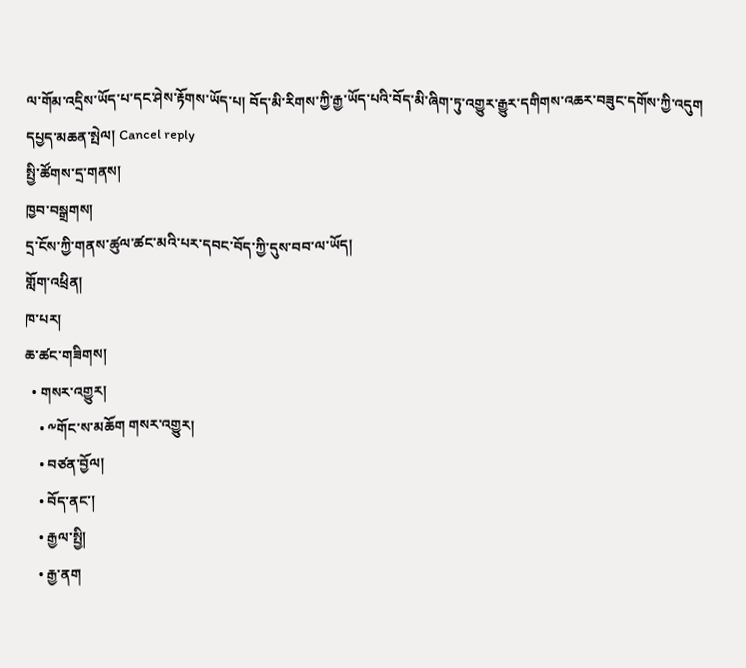ལ་གོམ་འདྲིས་ཡོད་པ་དང་ཤེས་རྟོགས་ཡོད་པ། བོད་མི་རིགས་ཀྱི་རྒྱ་ཡོད་པའི་བོད་མི་ཞིག་ཏུ་འགྱུར་རྒྱུར་དགིགས་འཆར་བཟུང་དགོས་ཀྱི་འདུག
དཔྱད་མཆན་སྤེལ། Cancel reply
སྤྱི་ཚོགས་དྲ་གནས།
ཁྱབ་བསྒྲགས།
དྲ་ངོས་ཀྱི་གནས་ཚུལ་ཚང་མའི་པར་དབང་བོད་ཀྱི་དུས་བབ་ལ་ཡོད།
གློག་འཕྲིན།
ཁ་པར།
ཆ་ཚང་གཟིགས།
  • གསར་འགྱུར།
    • ༸གོང་ས་མཆོག གསར་འགྱུར།
    • བཙན་བྱོལ།
    • བོད་ནང་།
    • རྒྱལ་སྤྱི།
    • རྒྱ་ནག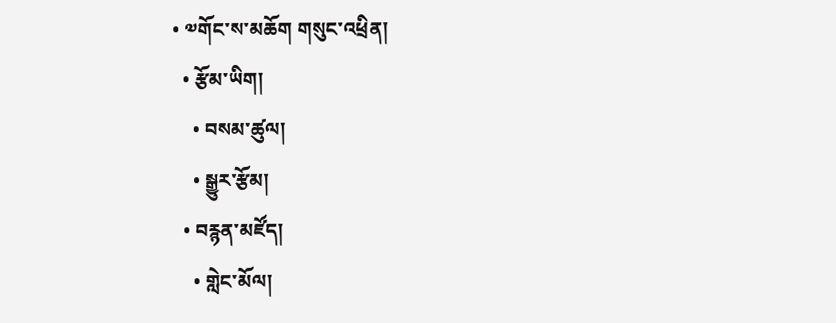• ༧གོང་ས་མཆོག གསུང་འཕྲིན།
  • རྩོམ་ཡིག།
    • བསམ་ཚུལ།
    • སྒྱུར་རྩོམ།
  • བརྙན་མཛོད།
    • གླེང་མོལ།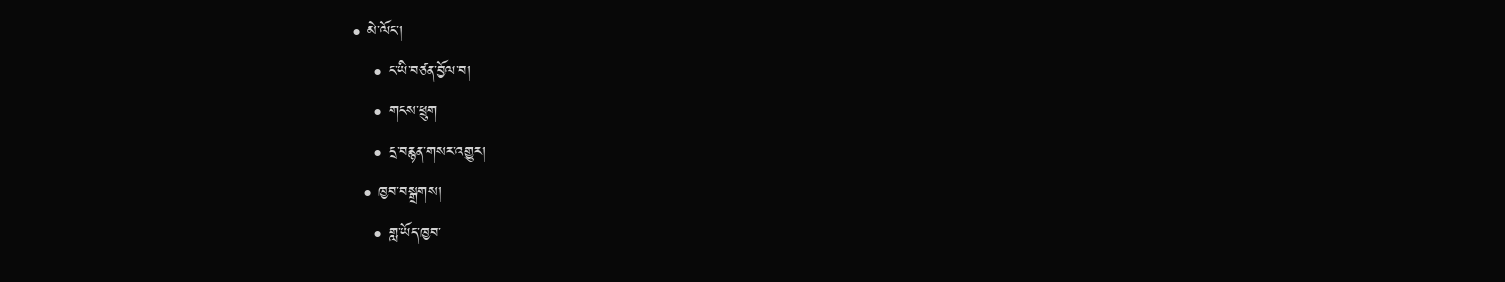• མེ་ལོང་།
    • ང་ཡི་བཙན་བྱོལ་བ།
    • གངས་ཕྲུག
    • དྲ་བརྙན་གསར་འགྱུར།
  • ཁྱབ་བསྒྲགས།
    • གླ་ཡོད་ཁྱབ་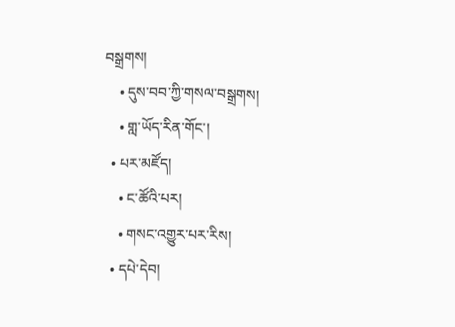བསྒྲགས།
    • དུས་བབ་ཀྱི་གསལ་བསྒྲགས།
    • གླ་ཡོད་རིན་གོང་།
  • པར་མཛོད།
    • ང་ཚོའི་པར།
    • གསང་འགྱུར་པར་རིས།
  • དཔེ་དེབ།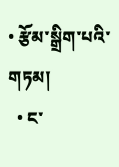• རྩོམ་སྒྲིག་པའི་གཏམ།
  • ང་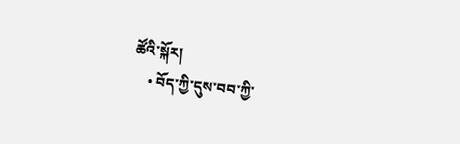ཚོའི་སྐོར།
    • བོད་ཀྱི་དུས་བབ་ཀྱི་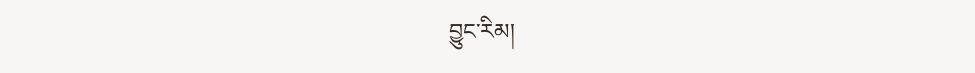བྱུང་རིམ།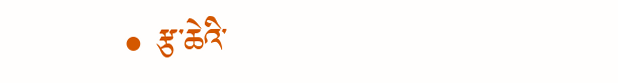• རྩ་ཆེའི་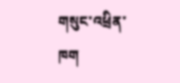གསུང་འཕྲིན་ཁག